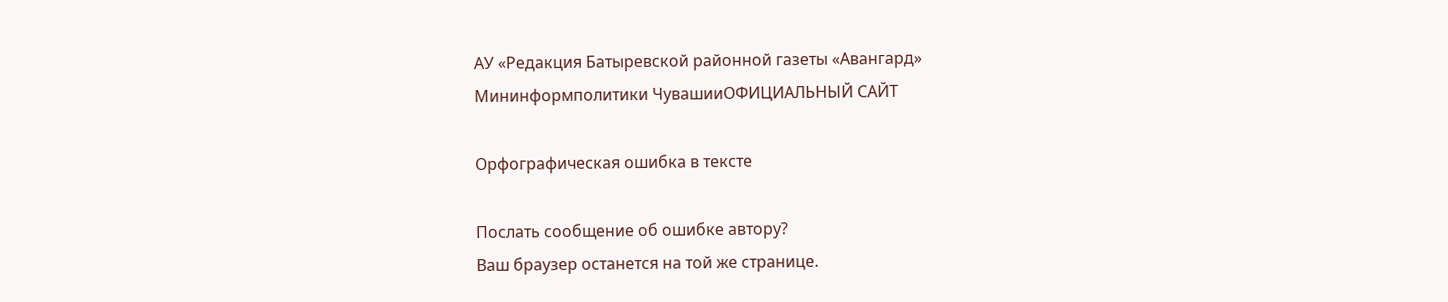АУ «Редакция Батыревской районной газеты «Авангард» Мининформполитики ЧувашииОФИЦИАЛЬНЫЙ САЙТ

Орфографическая ошибка в тексте

Послать сообщение об ошибке автору?
Ваш браузер останется на той же странице.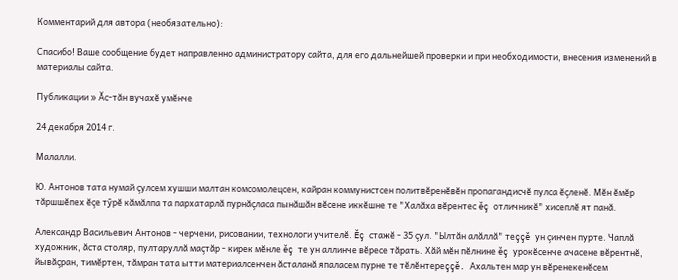Комментарий для автора (необязательно):

Спасибо! Ваше сообщение будет направленно администратору сайта, для его дальнейшей проверки и при необходимости, внесения изменений в материалы сайта.

Публикации » Ăс-тăн вучахĕ умĕнче

24 декабря 2014 г.

Малалли.

Ю. Антонов тата нумай çулсем хушши малтан комсомолецсен, кайран коммунистсен политвĕренĕвĕн пропагандисчĕ пулса ĕçленĕ. Мĕн ĕмĕр тăршшĕпех ĕçе тỹрĕ кăмăлпа та пархатарлă пурнăçласа пынăшăн вĕсене иккĕшне те "Халăха вĕрентес ĕç отличникĕ" хисеплĕ ят панă.

Александр Васильевич Антонов - черчени, рисовании, технологи учителĕ. Ĕç стажĕ - 35 çул. "Ылтăн алăллă" теççĕ ун çинчен пурте. Чаплă художник, ăста столяр, пултаруллă маçтăр - кирек мĕнле ĕç те ун аллинче вĕресе тăрать. Хăй мĕн пĕлнине ĕç урокĕсенче ачасене вĕрентнĕ, йывăçран, тимĕртен, тăмран тата ытти материалсенчен ăсталанă япаласем пурне те тĕлĕнтереççĕ. Ахальтен мар ун вĕренекенĕсем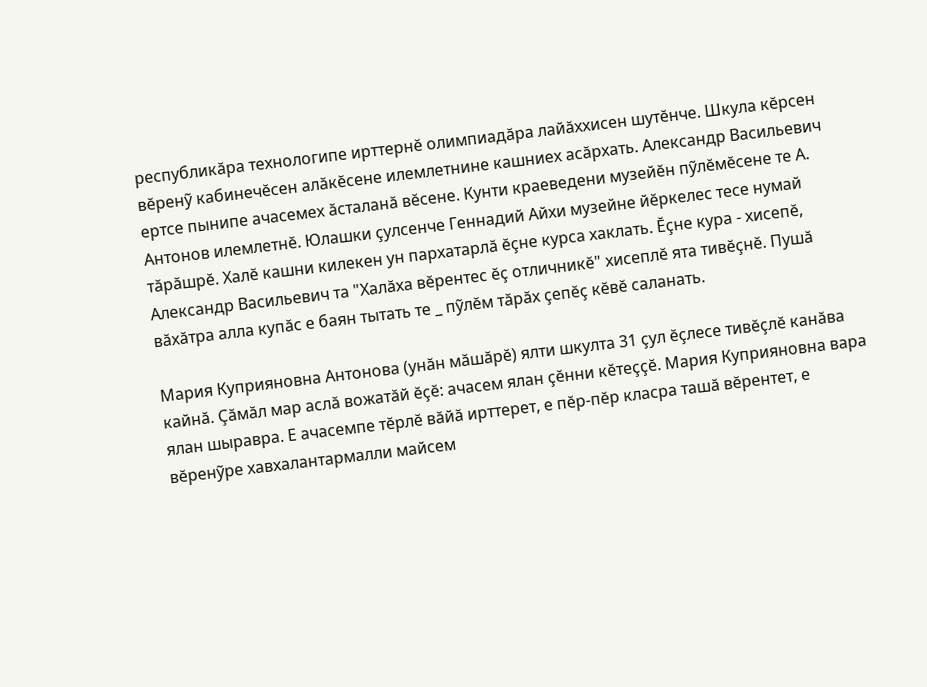республикăра технологипе ирттернĕ олимпиадăра лайăххисен шутĕнче. Шкула кĕрсен вĕренỹ кабинечĕсен алăкĕсене илемлетнине кашниех асăрхать. Александр Васильевич ертсе пынипе ачасемех ăсталанă вĕсене. Кунти краеведени музейĕн пỹлĕмĕсене те А. Антонов илемлетнĕ. Юлашки çулсенче Геннадий Айхи музейне йĕркелес тесе нумай тăрăшрĕ. Халĕ кашни килекен ун пархатарлă ĕçне курса хаклать. Ĕçне кура - хисепĕ, Александр Васильевич та "Халăха вĕрентес ĕç отличникĕ" хисеплĕ ята тивĕçнĕ. Пушă вăхăтра алла купăс е баян тытать те _ пỹлĕм тăрăх çепĕç кĕвĕ саланать.

Мария Куприяновна Антонова (унăн мăшăрĕ) ялти шкулта 31 çул ĕçлесе тивĕçлĕ канăва кайнă. Çăмăл мар аслă вожатăй ĕçĕ: ачасем ялан çĕнни кĕтеççĕ. Мария Куприяновна вара ялан шыравра. Е ачасемпе тĕрлĕ вăйă ирттерет, е пĕр-пĕр класра ташă вĕрентет, е вĕренỹре хавхалантармалли майсем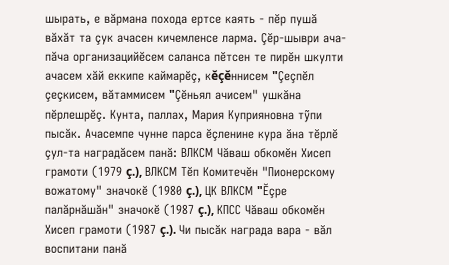шырать, е вăрмана похода ертсе каять - пĕр пушă вăхăт та çук ачасен кичемленсе ларма. Çĕр-шыври ача-пăча организацийĕсем саланса пĕтсен те пирĕн шкулти ачасем хăй еккипе каймарĕç, кĕçĕннисем "Çеçпĕл çеçкисем, вăтаммисем "Çĕньял ачисем" ушкăна пĕрлешрĕç. Кунта, паллах, Мария Куприяновна тỹпи пысăк. Ачасемпе чунне парса ĕçленине кура ăна тĕрлĕ çул-та наградăсем панă: ВЛКСМ Чăваш обкомĕн Хисеп грамоти (1979 ç.), ВЛКСМ Тĕп Комитечĕн "Пионерскому вожатому" значокĕ (1980 ç.), ЦК ВЛКСМ "Ĕçре палăрнăшăн" значокĕ (1987 ç.), КПСС Чăваш обкомĕн Хисеп грамоти (1987 ç.). Чи пысăк награда вара - вăл воспитани панă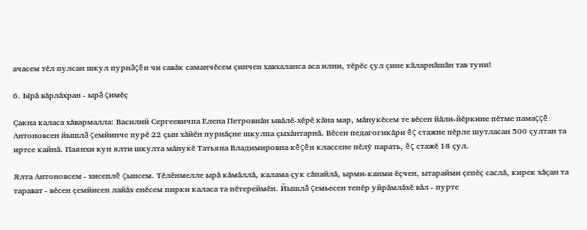ачасем тĕл пулсан шкул пурнăçĕн чи савăк саманчĕсем çинчен хавхаланса аса илни, тĕрĕс çул çине кăларнăшăн тав туни!

6. Ырă вăрлăхран - ырă çимĕç

Çакна каласа хăвармалла: Василий Сергеевичпа Елена Петровнăн ывăлĕ-хĕрĕ кăна мар, мăнукĕсем те вĕсен йăли-йĕркине пĕтме памаççĕ. Антоновсен йышлă çемйинче пурĕ 22 çын хăйĕн пурнăçне шкулпа çыхăнтарнă. Вĕсен педагогикăри ĕç стажне пĕрле шутласан 500 çултан та иртсе кайнă. Паянхи кун ялти шкулта мăнукĕ Татьяна Владимировна кĕçĕн классене пĕлỹ парать, ĕç стажĕ 18 çул.

Ялта Антоновсем - хисеплĕ çынсем. Тĕлĕнмелле ырă кăмăллă, калама çук сăпайлă, ырми-канми ĕçчен, ытарайми çепĕç саслă, кирек хăçан та тарават - вĕсен çемйисен лайăх енĕсем пирки каласа та пĕтереймĕн. Йышлă çемьесен тепĕр уйрăмлăхĕ вăл - пурте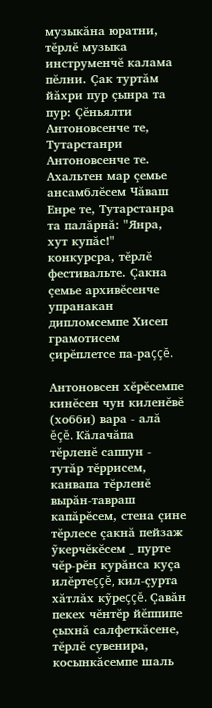музыкăна юратни, тĕрлĕ музыка инструменчĕ калама пĕлни. Çак туртăм йăхри пур çынра та пур: Çĕньялти Антоновсенче те, Тутарстанри Антоновсенче те. Ахальтен мар çемье ансамблĕсем Чăваш Енре те, Тутарстанра та палăрнă: "Янра, хут купăс!" конкурсра, тĕрлĕ фестивальте. Çакна çемье архивĕсенче упранакан дипломсемпе Хисеп грамотисем çирĕплетсе па-раççĕ.

Антоновсен хĕрĕсемпе кинĕсен чун киленĕвĕ (хобби) вара - алă ĕçĕ. Кăлачăпа тĕрленĕ саппун - тутăр тĕррисем, канвапа тĕрленĕ вырăн-тавраш капăрĕсем, стена çине тĕрлесе çакнă пейзаж ỹкерчĕкĕсем _ пурте чĕр-рĕн курăнса куçа илĕртеççĕ, кил-çурта хăтлăх кỹреççĕ. Çавăн пекех чĕнтĕр йĕппипе çыхнă салфеткăсене, тĕрлĕ сувенира, косынкăсемпе шаль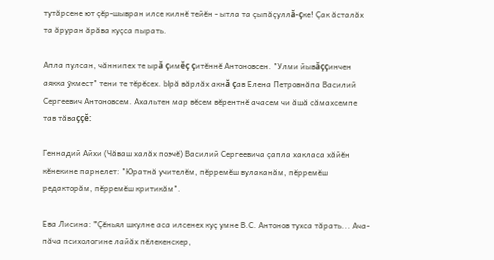тутăрсене ют çĕр-шывран илсе килнĕ тейĕн - ытла та çыпăçуллă-çке! Çак ăсталăх та ăруран ăрăва куçса пырать.

Апла пулсан, чăннипех те ырă çимĕç çитĕннĕ Антоновсен. "Улми йывăççинчен аякка ỹкмест" тени те тĕрĕсех. Ырă вăрлăх акнă çав Елена Петровнăпа Василий Сергеевич Антоновсем. Ахальтен мар вĕсем вĕрентнĕ ачасем чи ăшă сăмахсемпе тав тăваççĕ:

Геннадий Айхи (Чăваш халăх поэчĕ) Василий Сергеевича çапла хакласа хăйĕн кĕнекине парнелет: "Юратнă учителĕм, пĕрремĕш вулаканăм, пĕрремĕш редакторăм, пĕрремĕш критикăм".

Ева Лисина: "Çĕньял шкулне аса илсенех куç умне В.С. Антонов тухса тăрать... Ача-пăча психологине лайăх пĕлекенскер,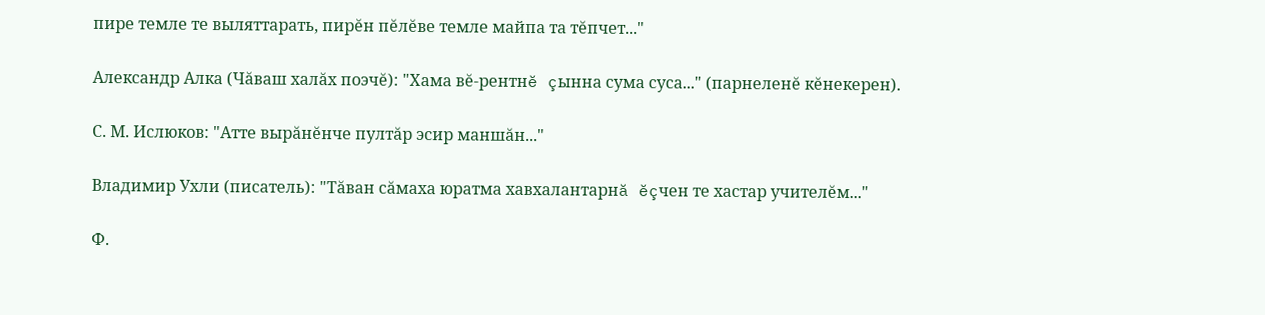пире темле те выляттарать, пирĕн пĕлĕве темле майпа та тĕпчет..."

Александр Алка (Чăваш халăх поэчĕ): "Хама вĕ-рентнĕ çынна сума суса..." (парнеленĕ кĕнекерен).

С. М. Ислюков: "Атте вырăнĕнче пултăр эсир маншăн..."

Владимир Ухли (писатель): "Тăван сăмаха юратма хавхалантарнă ĕçчен те хастар учителĕм..."

Ф.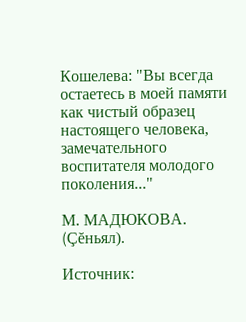Кошелева: "Вы всегда остаетесь в моей памяти как чистый образец настоящего человека, замечательного воспитателя молодого поколения..."

М. МАДЮКОВА. (Çĕньял).

Источник: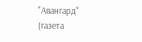"Авангард" (газета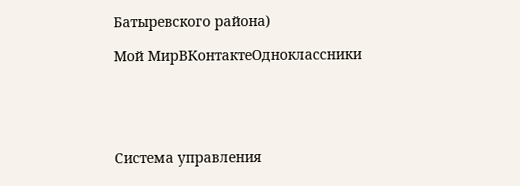Батыревского района)

Мой МирВКонтактеОдноклассники





Система управления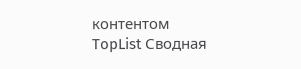контентом
TopList Сводная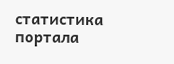статистика портала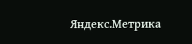Яндекс.Метрика